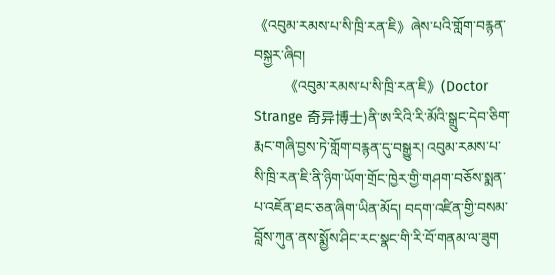《འབུམ་རམས་པ་སི་ཁྲི་རན་ཇི》ཞེས་པའི་གློག་བརྙན་བསྐྱར་ཞིབ།
          《འབུམ་རམས་པ་སི་ཁྲི་རན་ཇི》(Doctor Strange 奇异博士)ནི་ཨ་རིའི་རི་མོའི་སྒྲུང་དེབ་ཅིག་རྨང་གཞི་བྱས་ཏེ་གློག་བརྙན་དུ་བསྒྱུར། འབུམ་རམས་པ་སི་ཁྲི་རན་ཇི་ནི་ཉིག་ཡོག་གྲོང་ཁྱེར་གྱི་གཤག་བཅོས་སྨན་པ་འཇོན་ཐང་ཅན་ཞིག་ཡིན་མོད། བདག་འཛིན་གྱི་བསམ་བློས་ཀུན་ནས་སྨྱོས་ཤིང་རང་སྣང་གི་རི་བོ་གནམ་ལ་ཟུག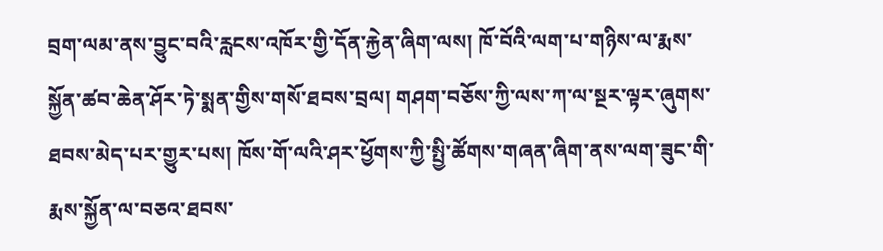བྲག་ལམ་ནས་བྱུང་བའི་རླངས་འཁོར་གྱི་དོན་རྐྱེན་ཞིག་ལས། ཁོ་བོའི་ལག་པ་གཉིས་ལ་རྨས་སྐྱོན་ཚབ་ཆེན་ཤོར་ཏེ་སྨན་གྱིས་གསོ་ཐབས་བྲལ། གཤག་བཅོས་ཀྱི་ལས་ཀ་ལ་སྔར་ལྟར་ཞུགས་ཐབས་མེད་པར་གྱུར་པས། ཁོས་གོ་ལའི་ཤར་ཕྱོགས་ཀྱི་སྤྱི་ཚོགས་གཞན་ཞིག་ནས་ལག་ཟུང་གི་རྨས་སྐྱོན་ལ་བཅའ་ཐབས་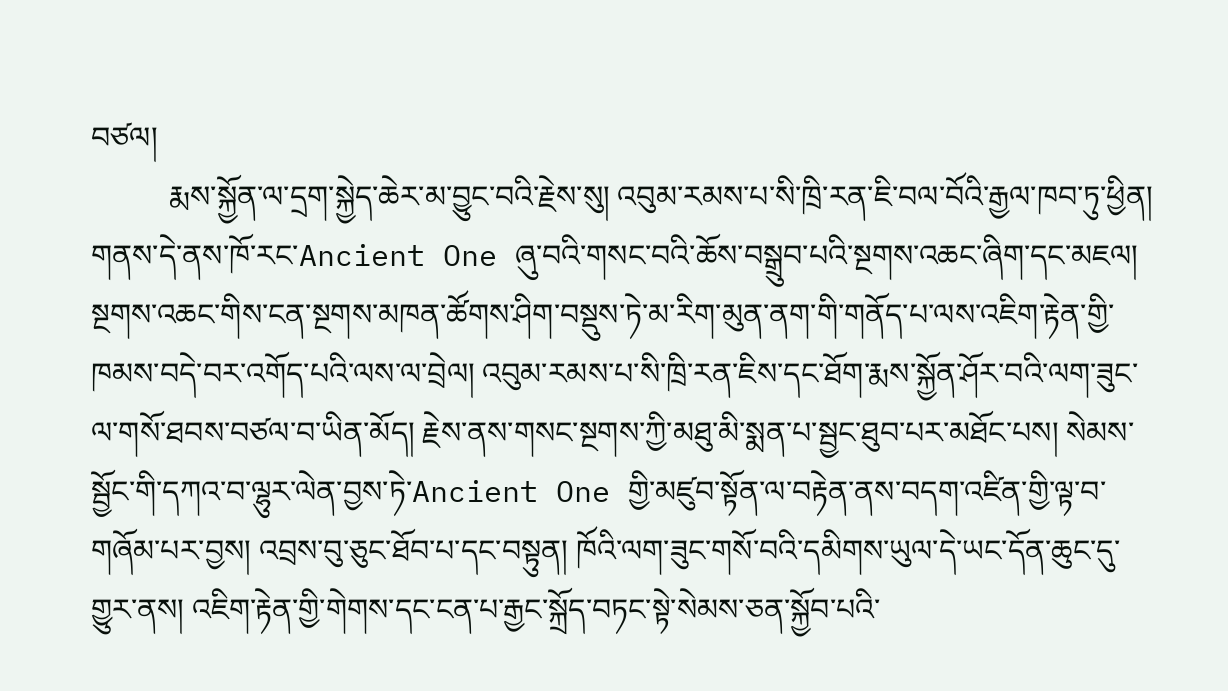བཙལ།
          རྨས་སྐྱོན་ལ་དྲག་སྐྱེད་ཆེར་མ་བྱུང་བའི་རྗེས་སུ། འབུམ་རམས་པ་སི་ཁྲི་རན་ཇི་བལ་བོའི་རྒྱལ་ཁབ་ཏུ་ཕྱིན། གནས་དེ་ནས་ཁོ་རང་Ancient One ཞུ་བའི་གསང་བའི་ཆོས་བསྒྲུབ་པའི་སྔགས་འཆང་ཞིག་དང་མཇལ། སྔགས་འཆང་གིས་ངན་སྔགས་མཁན་ཚོགས་ཤིག་བསྡུས་ཏེ་མ་རིག་མུན་ནག་གི་གནོད་པ་ལས་འཇིག་རྟེན་གྱི་ཁམས་བདེ་བར་འགོད་པའི་ལས་ལ་བྲེལ། འབུམ་རམས་པ་སི་ཁྲི་རན་ཇིས་དང་ཐོག་རྨས་སྐྱོན་ཤོར་བའི་ལག་ཟུང་ལ་གསོ་ཐབས་བཙལ་བ་ཡིན་མོད། རྗེས་ནས་གསང་སྔགས་ཀྱི་མཐུ་མི་སྨན་པ་སྦྱང་ཐུབ་པར་མཐོང་པས། སེམས་སྦྱོང་གི་དཀའ་བ་ལྷུར་ལེན་བྱས་ཏེ་Ancient One གྱི་མཛུབ་སྟོན་ལ་བརྟེན་ནས་བདག་འཛིན་གྱི་ལྟ་བ་གཞོམ་པར་བྱས། འབྲས་བུ་ཅུང་ཐོབ་པ་དང་བསྟུན། ཁོའི་ལག་ཟུང་གསོ་བའི་དམིགས་ཡུལ་དེ་ཡང་དོན་ཆུང་དུ་གྱུར་ནས། འཇིག་རྟེན་གྱི་གེགས་དང་ངན་པ་རྒྱང་སྐྲོད་བཏང་སྟེ་སེམས་ཅན་སྐྱོབ་པའི་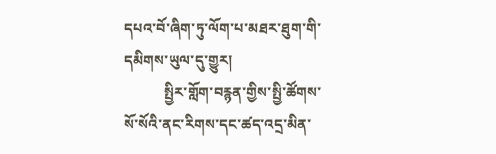དཔའ་བོ་ཞིག་ཏུ་ལོག་པ་མཐར་ཐུག་གི་དམིགས་ཡུལ་དུ་གྱུར།
           སྤྱིར་གློག་བརྙན་གྱིས་སྤྱི་ཚོགས་སོ་སོའི་ནང་རིགས་དང་ཚད་འདྲ་མིན་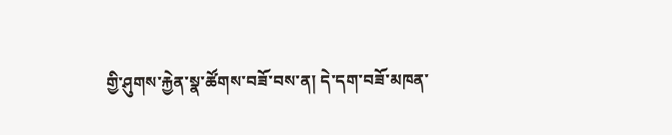གྱི་ཤུགས་རྐྱེན་སྣ་ཚོགས་བཟོ་བས་ན། དེ་དག་བཟོ་མཁན་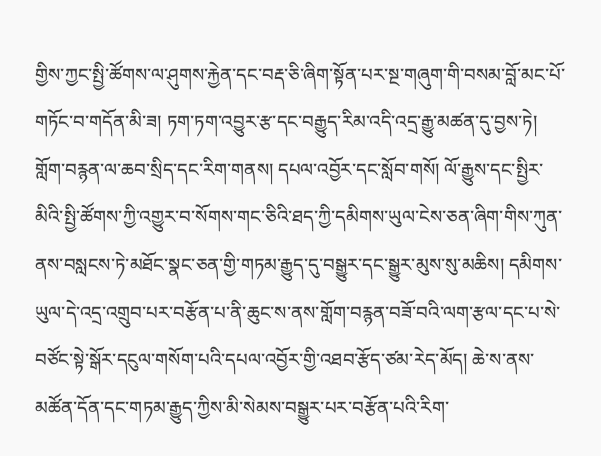གྱིས་ཀྱང་སྤྱི་ཚོགས་ལ་ཤུགས་རྐྱེན་དང་བརྡ་ཅི་ཞིག་སྟོན་པར་སྔ་གཞུག་གི་བསམ་བློ་མང་པོ་གཏོང་བ་གདོན་མི་ཟ། ཏག་ཏག་འབྱུར་རྩ་དང་བརྒྱུད་རིམ་འདི་འདྲ་རྒྱུ་མཚན་དུ་བྱས་ཏེ། གློག་བརྙན་ལ་ཆབ་སྲིད་དང་རིག་གནས། དཔལ་འབྱོར་དང་སློབ་གསོ། ལོ་རྒྱུས་དང་སྤྱིར་མིའི་སྤྱི་ཚོགས་ཀྱི་འགྱུར་བ་སོགས་གང་ཅིའི་ཐད་ཀྱི་དམིགས་ཡུལ་ངེས་ཅན་ཞིག་གིས་ཀུན་ནས་བསླངས་ཏེ་མཐོང་སྣང་ཅན་གྱི་གཏམ་རྒྱུད་དུ་བསྒྱུར་དང་སྒྱུར་མུས་སུ་མཆིས། དམིགས་ཡུལ་དེ་འདྲ་འགྲུབ་པར་བརྩོན་པ་ནི་ཆུང་ས་ནས་གློག་བརྙན་བཟོ་བའི་ལག་རྩལ་དང་པ་སེ་བཙོང་སྟེ་སྒོར་དངུལ་གསོག་པའི་དཔལ་འབྱོར་གྱི་འཐབ་རྩོད་ཙམ་རེད་མོད། ཆེ་ས་ནས་མཚོན་དོན་དང་གཏམ་རྒྱུད་ཀྱིས་མི་སེམས་བསྒྱུར་པར་བརྩོན་པའི་རིག་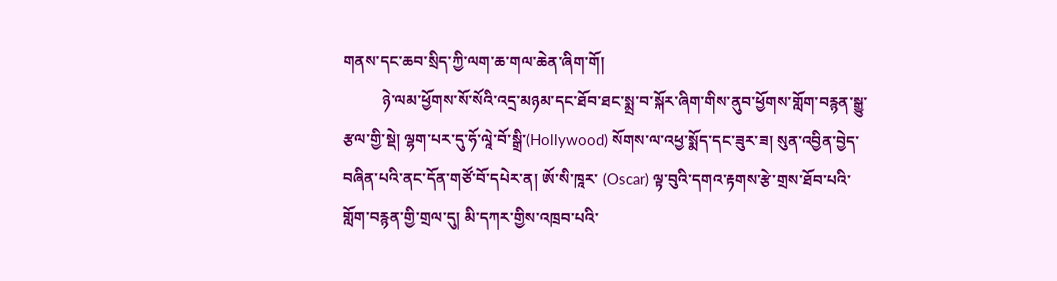གནས་དང་ཆབ་སྲིད་ཀྱི་ལག་ཆ་གལ་ཆེན་ཞིག་གོ།
          ཉེ་ལམ་ཕྱོགས་སོ་སོའི་འདྲ་མཉམ་དང་ཐོབ་ཐང་སྨྲ་བ་སྐོར་ཞིག་གིས་ནུབ་ཕྱོགས་གློག་བརྙན་སྒྱུ་རྩལ་གྱི་སྡེ། ལྷག་པར་དུ་ཧོ་ལཱེ་བོ་སྒྲི་(Hollywood) སོགས་ལ་འཕྱ་སྨོད་དང་ཟུར་ཟ། སུན་འབྱིན་བྱེད་བཞིན་པའི་ནང་དོན་གཙོ་བོ་དཔེར་ན། ཨོ་སི་ཁཱར་ (Oscar) ལྟ་བུའི་དགའ་རྟགས་རྩེ་གྲས་ཐོབ་པའི་གློག་བརྙན་གྱི་གྲལ་དུ། མི་དཀར་གྱིས་འཁྲབ་པའི་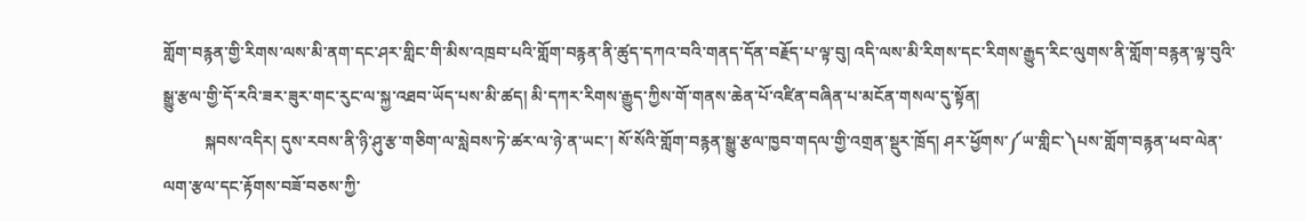གློག་བརྙན་གྱི་རིགས་ལས་མི་ནག་དང་ཤར་གླིང་གི་མིས་འཁྲབ་པའི་གློག་བརྙན་ནི་ཚུད་དཀའ་བའི་གནད་དོན་བརྗོད་པ་ལྟ་བུ། འདི་ལས་མི་རིགས་དང་རིགས་རྒྱུད་རིང་ལུགས་ནི་གློག་བརྙན་ལྟ་བུའི་སྒྱུ་རྩལ་གྱི་དོ་རའི་ཟར་ཟུར་གང་རུང་ལ་སྐྱ་འཐབ་ཡོད་པས་མི་ཚད། མི་དཀར་རིགས་རྒྱུད་ཀྱིས་གོ་གནས་ཆེན་པོ་འཛིན་བཞིན་པ་མངོན་གསལ་དུ་སྟོན།
          སྐབས་འདིར། དུས་རབས་ནི་ཉི་ཤུ་རྩ་གཅིག་ལ་སླེབས་ཏེ་ཚར་ལ་ཉེ་ན་ཡང་། སོ་སོའི་གློག་བརྙན་སྒྱུ་རྩལ་ཁྱབ་གདལ་གྱི་འགྲན་སྡུར་ཁྲོད། ཤར་ཕྱོགས་༼ཡ་གླིང་༽པས་གློག་བརྙན་ཕབ་ལེན་ལག་རྩལ་དང་རྟོགས་བཟོ་བཅས་ཀྱི་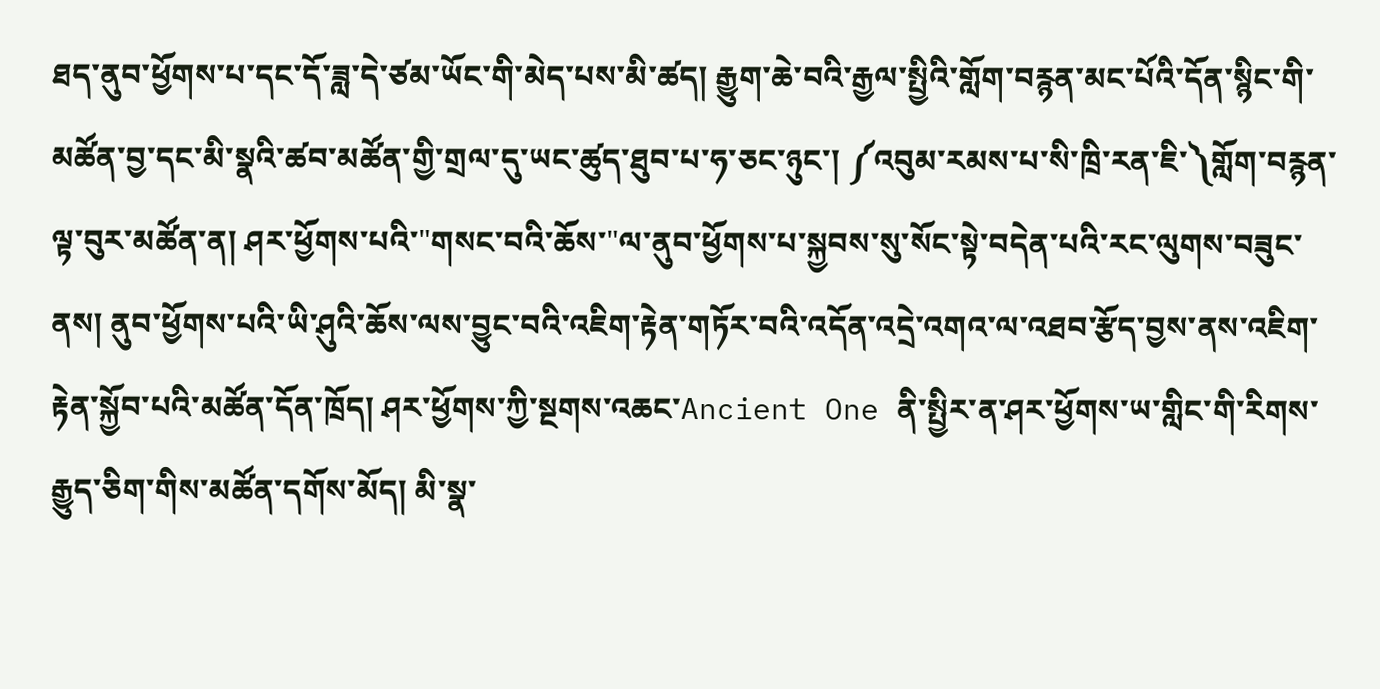ཐད་ནུབ་ཕྱོགས་པ་དང་དོ་ཟླ་དེ་ཙམ་ཡོང་གི་མེད་པས་མི་ཚད། རྒྱུག་ཆེ་བའི་རྒྱལ་སྤྱིའི་གློག་བརྙན་མང་པོའི་དོན་སྙིང་གི་མཚོན་བྱ་དང་མི་སྣའི་ཚབ་མཚོན་གྱི་གྲལ་དུ་ཡང་ཚུད་ཐུབ་པ་ཧ་ཅང་ཉུང་། ༼འབུམ་རམས་པ་སི་ཁྲི་རན་ཇི་༽གློག་བརྙན་ལྟ་བུར་མཚོན་ན། ཤར་ཕྱོགས་པའི་"གསང་བའི་ཆོས་"ལ་ནུབ་ཕྱོགས་པ་སྐྱབས་སུ་སོང་སྟེ་བདེན་པའི་རང་ལུགས་བཟུང་ནས། ནུབ་ཕྱོགས་པའི་ཡི་ཤུའི་ཆོས་ལས་བྱུང་བའི་འཇིག་རྟེན་གཏོར་བའི་འདོན་འདྲེ་འགའ་ལ་འཐབ་རྩོད་བྱས་ནས་འཇིག་རྟེན་སྐྱོབ་པའི་མཚོན་དོན་ཁྲོད། ཤར་ཕྱོགས་ཀྱི་སྔགས་འཆང་Ancient One ནི་སྤྱིར་ན་ཤར་ཕྱོགས་ཡ་གླིང་གི་རིགས་རྒྱུད་ཅིག་གིས་མཚོན་དགོས་མོད། མི་སྣ་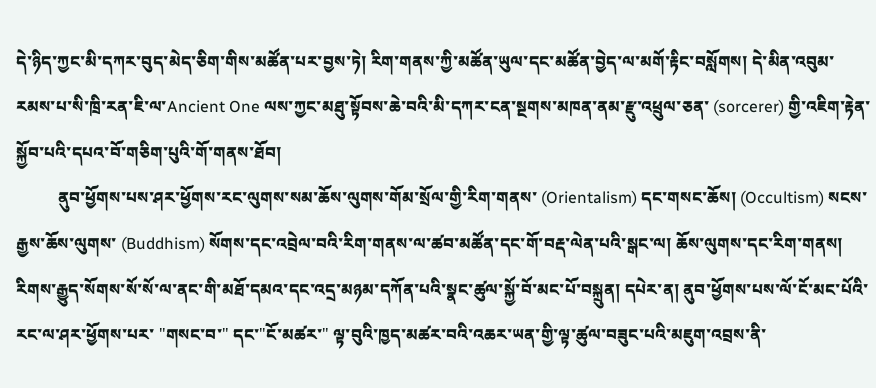དེ་ཉིད་ཀྱང་མི་དཀར་བུད་མེད་ཅིག་གིས་མཚོན་པར་བྱས་ཏེ། རིག་གནས་ཀྱི་མཚོན་ཡུལ་དང་མཚོན་བྱེད་ལ་མགོ་རྟིང་བསློགས། དེ་མིན་འབུམ་རམས་པ་སི་ཁྲི་རན་ཇི་ལ་Ancient One ལས་ཀྱང་མཐུ་སྟོབས་ཆེ་བའི་མི་དཀར་ངན་སྔགས་མཁན་ནམ་རྫུ་འཕྲུལ་ཅན་ (sorcerer) གྱི་འཇིག་རྟེན་སྐྱོབ་པའི་དཔའ་བོ་གཅིག་པུའི་གོ་གནས་ཐོབ།
          ནུབ་ཕྱོགས་པས་ཤར་ཕྱོགས་རང་ལུགས་སམ་ཆོས་ལུགས་གོམ་སྲོལ་གྱི་རིག་གནས་ (Orientalism) དང་གསང་ཆོས། (Occultism) སངས་རྒྱས་ཆོས་ལུགས་ (Buddhism) སོགས་དང་འབྲེལ་བའི་རིག་གནས་ལ་ཚབ་མཚོན་དང་གོ་བརྡ་ལེན་པའི་སྒང་ལ། ཆོས་ལུགས་དང་རིག་གནས། རིགས་རྒྱུད་སོགས་སོ་སོ་ལ་ནང་གི་མཐོ་དམའ་དང་འདྲ་མཉམ་དཀོན་པའི་སྣང་ཚུལ་སྐྱོ་བོ་མང་པོ་བསྐྲུན། དཔེར་ན། ནུབ་ཕྱོགས་པས་ལོ་ངོ་མང་པོའི་རང་ལ་ཤར་ཕྱོགས་པར་ "གསང་བ་" དང་"ངོ་མཚར་" ལྟ་བུའི་ཁྱད་མཚར་བའི་འཆར་ཡན་གྱི་ལྟ་ཚུལ་བཟུང་པའི་མཇུག་འབྲས་ནི་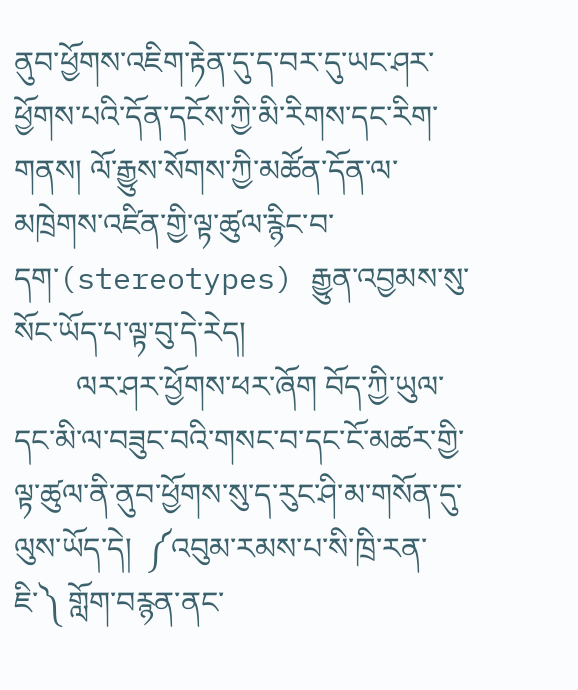ནུབ་ཕྱོགས་འཇིག་རྟེན་དུ་ད་བར་དུ་ཡང་ཤར་ཕྱོགས་པའི་དོན་དངོས་ཀྱི་མི་རིགས་དང་རིག་གནས། ལོ་རྒྱུས་སོགས་ཀྱི་མཚོན་དོན་ལ་མཁྲེགས་འཛིན་གྱི་ལྟ་ཚུལ་རྙིང་བ་དག་(stereotypes) རྒྱུན་འབྱམས་སུ་སོང་ཡོད་པ་ལྟ་བུ་དེ་རེད།
        ལར་ཤར་ཕྱོགས་ཕར་ཞོག བོད་ཀྱི་ཡུལ་དང་མི་ལ་བཟུང་བའི་གསང་བ་དང་ངོ་མཚར་གྱི་ལྟ་ཚུལ་ནི་ནུབ་ཕྱོགས་སུ་ད་རུང་ཤི་མ་གསོན་དུ་ལུས་ཡོད་དེ།  ༼འབུམ་རམས་པ་སི་ཁྲི་རན་ཇི་༽ གློག་བརྙན་ནང་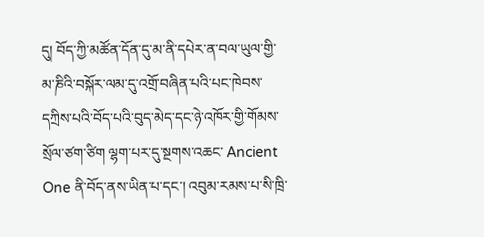དུ། བོད་ཀྱི་མཚོན་དོན་དུ་མ་ནི་དཔེར་ན་བལ་ཡུལ་གྱི་མ་ཎིའི་བསྐོར་ལམ་དུ་འགྲོ་བཞིན་པའི་པང་ཁེབས་དཀྲིས་པའི་བོད་པའི་བུད་མེད་དང་ཉེ་འཁོར་གྱི་གོམས་སྲོལ་ཙག་ཙིག ལྷག་པར་དུ་སྔགས་འཆང་ Ancient One ནི་བོད་ནས་ཡིན་པ་དང་། འབུམ་རམས་པ་སི་ཁྲི་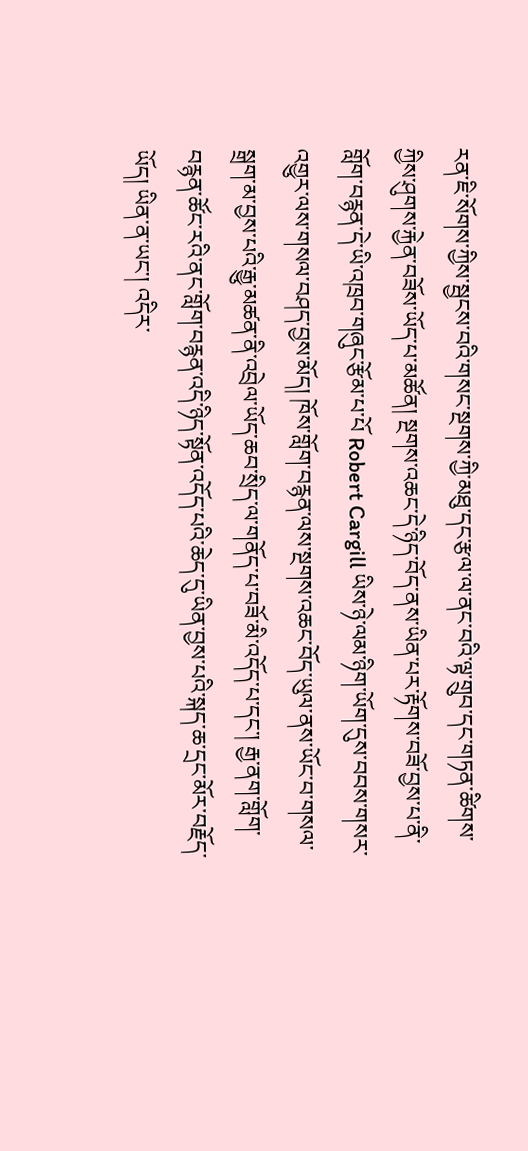རན་ཇི་སོགས་ཀྱིས་སྦྱངས་བའི་གསང་སྔགས་ཀྱི་མཐུ་དང་རྩལ་ལ་ནང་བའི་ལྟ་གྲུབ་དང་གཏན་ཚིགས་ཀྱིས་ཤུགས་རྐྱེན་བཟོས་ཡོད་པ་མཚོན། སྔགས་འཆང་དེ་ཉིད་བོད་ནས་ཡིན་པར་རྟོགས་བཟོ་བྱས་པ་ནི་གློག་བརྙན་དེ་ཡི་འཁྲབ་གཞུང་རྩོམ་པ་པོ Robert Cargill ཡིས་ཉེ་ལམ་ཉིག་ཡོག་དུས་བབས་གསར་འགྱུར་ལས་གསལ་བཤད་བྱས་མོད། ཁོས་གློག་བརྙན་ལས་སྔགས་འཆང་བོད་ཡུལ་ནས་ཡོང་བ་གསལ་སྒྲག་མ་བྱས་པའི་རྒྱུ་མཚན་ནི་འབྲེལ་ཡོད་ཆབ་སྲིད་ལ་གནོད་པ་བཟོ་མི་འདོད་པ་དང་། རྒྱ་ནག་གློག་བརྙན་ཚོང་རའི་ནང་གློག་བརྙན་འདི་ཉིད་སྟོན་འདོད་པའི་ཆེད་དུ་ཡིན་བྱས་པའི་སྐད་ཆ་དྲང་མོར་བརྗོད་ཡོད། ཡིན་ན་ཡང་། འདིར་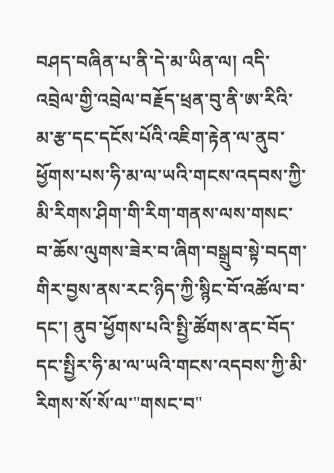བཤད་བཞིན་པ་ནི་དེ་མ་ཡིན་ལ། འདི་འབྲེལ་གྱི་འབྲེལ་བརྗོད་ཕྲན་བུ་ནི་ཨ་རིའི་མ་རྩ་དང་དངོས་པོའི་འཇིག་རྟེན་ལ་ནུབ་ཕྱོགས་པས་ཧི་མ་ལ་ཡའི་གངས་འདབས་ཀྱི་མི་རིགས་ཤིག་གི་རིག་གནས་ལས་གསང་བ་ཆོས་ལུགས་ཟེར་བ་ཞིག་བསྒྲུབ་སྟེ་བདག་གིར་བྱས་ནས་རང་ཉིད་ཀྱི་སྙིང་བོ་འཚོལ་བ་དང་། ནུབ་ཕྱོགས་པའི་སྤྱི་ཚོགས་ནང་བོད་དང་སྤྱིར་ཧི་མ་ལ་ཡའི་གངས་འདབས་ཀྱི་མི་རིགས་སོ་སོ་ལ་"གསང་བ"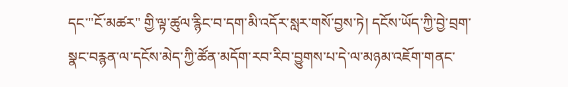དང་"ངོ་མཚར" གྱི་ལྟ་ཚུལ་རྙིང་བ་དག་མི་འདོར་སླར་གསོ་བྱས་ཏེ། དངོས་ཡོད་ཀྱི་བྱེ་བྲག་སྣང་བརྙན་ལ་དངོས་མེད་ཀྱི་ཚོན་མདོག་རབ་རིབ་བྱུགས་པ་དེ་ལ་མཉམ་འཇོག་གནང་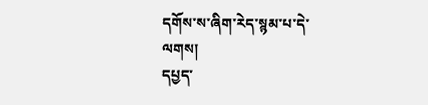དགོས་ས་ཞིག་རེད་སྙམ་པ་དེ་ལགས།
དཔྱད་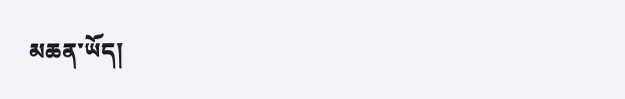མཆན་ཡོད།